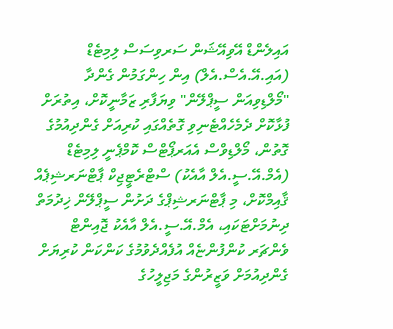އައިލެންޑް އޭވިއޭޝަން ސަރވިސަސް ލިމިޓެޑް (އައި.އޭ.އެސް.އެލް) އިން ހިންގަމުން ގެންދާ "މޯލްޑިވިއަން ސީޕްލޭން" ވިޔަފާރި ޒަމާނީކޮށް، އިތުރަށް ފުޅާކޮށް ދެމެހެއްޓެނިވި ގޮތެއްގައި ކުރިއަށް ގެންދިއުމުގެ ގޮތުން، މޯލްޑިވްސް އެއަރޕޯޓްސް ކޮމްޕެނީ ލިމިޓެޑް (އެމް.އޭ.ސީ.އެލް އާއެކު) ސްޓްރެޓީޖިކް ޕާޓްނަރޝިޕެއް ޤާއިމްކޮށް، މި ޕާޓްނަރޝިޕްގެ ދަށުން ސީޕްލޭން ޚިދުމަތް ދިނުމަށްޓަކައި، އެމް.އޭ.ސީ.އެލް އާއެކު ޖޮއިންޓް ވެންޗަރ ކުންފުންޏެއް އުފެއްދެވުމުގެ ކަންކަން ކުރިޔަށް ގެންދިއުމަށް ވަޒީރުންގެ މަޖިލީހުގެ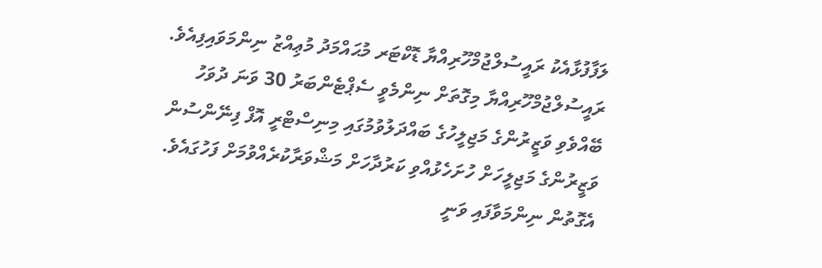ލަފާފުޅާއެކު ރައީސުލްޖުމްހޫރިއްޔާ ޑޮކްޓަރ މުޙައްމަދު މުޢިއްޒު ނިންމަވައިފިއެވެ. ރައީސުލްޖުމްހޫރިއްޔާ މިގޮތަށް ނިންމެވީ ސެޕްޓެންބަރު 30 ވަނަ ދުވަހު ބޭއްވެވި ވަޒީރުންގެ މަޖިލީހުގެ ބައްދަލުވުމުގައި މިނިސްޓްރީ އޮފް ފިނޭންސުން ވަޒީރުންގެ މަޖިލީހަށް ހުށަހެޅުއްވި ކަރުދާހަށް މަޝްވަރާކުރެއްވުމަށް ފަހުގައެވެ.
އެގޮތުން ނިންމަވާފައި ވަނީ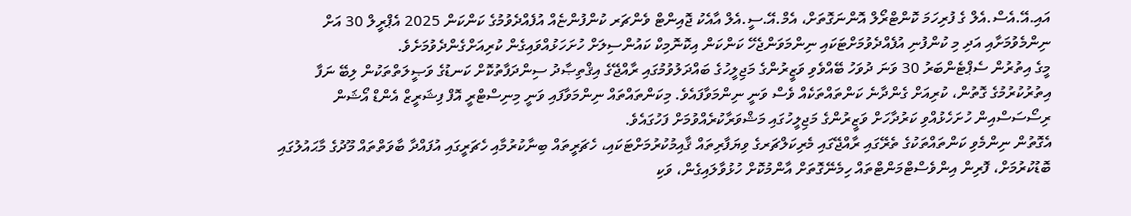އައި.އޭ.އެސް.އެލް ގެ ފުރިހަމަ ކޮންޓްރޯލް އޮންނަގޮތަށް، އެމް.އޭ.ސީ.އެލް އާއެކު ޖޮއިންޓް ވެންޗަރ ކުންފުންޏެއް އުފެއްދެވުމުގެ ކަންކަން 2025 އެޕްރީލް 30 އަށް ނިންމެވުމަށާއި އަދި މި ކުންފުނި އުފެއްދެވުމަށްޓަކައި ނިންމަވަންޖެހޭ ކަންކަން އިކޮނޮމިކް ކައުންސިލަށް ހުށަހަޅުއްވައިގެން ކުރިއަށްގެންދެވުމަށެވެ.
މީގެ އިތުރުން ސެޕްޓެންބަރު 30 ވަނަ ދުވަހު ބޭއްވެވި ވަޒީރުންގެ މަޖިލީހުގެ ބައްދަލުވުމުގައި ރާއްޖޭގެ އިޤްތިޞާދު ސިންދަފާތުކޮށް ކަނޑުގެ ވަޞީލަތްތަކުން ލިބޭ ނަފާ އިތުރުކުރުމުގެ ގޮތުން، ކުރިއަށް ގެންދާނެ ކަންތައްތަކެއް ވެސް ވަނީ ނިންމަވާފައެވެ. މިކަންތައްތައް ނިންމަވާފައި ވަނީ މިނިސްޓްރީ އޮފް ފިޝަރީޒް އެންޑް އޯޝަން ރިސޯސަސްއިން ހުށަހެޅުއްވި ކަރުދާހަށް ވަޒީރުންގެ މަޖިލީހުގައި މަޝްވަރާކުރެއްވުމަށް ފަހުގައެވެ.
އެގޮތުން ނިންމެވި ކަންތައްތަކުގެ ތެރޭގައި ރާއްޖޭގައި މެރިކަލްޗަރގެ ވިޔަފާރިތައް ޤާއިމުކުރުމަށްޓަކައި، ހެޗަރީތައް ބިނާކުރުމާއި ހެޗަރީގައި އުފައްދާ ބާވަތްތައް މޫދުގެ މާޙައުލުގައި ބޮޑުކުރުމަށް، ފޮރިން އިންވެސްޓްމަންޓްތައް ހިމެނޭގޮތަށް އާންމުކޮށް ހުޅުވާލައިގެން، ވަކި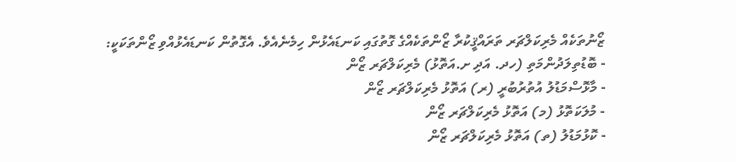ޒޯނުތަކެއް މެރިކަލްޗަރ ތަރައްޤީކުރާ ޒޯންތަކެއްގެ ގޮތުގައި ކަނޑައެޅުން ހިމެނެއެވެ. އެގޮތުން ކަނޑައެޅުއްވި ޒޯންތަކަކީ:
- ބޮޑުތިލަދުންމަތި (ހދ. އަދި ށ.އަތޮޅު) މެރިކަލްޗަރ ޒޯން
- މާޅޮސްމަޑުލު އުތުރުބުރީ (ރ) އަތޮޅު މެރިކަލްޗަރ ޒޯން
- މުލަކަތޮޅު (މ) އަތޮޅު މެރިކަލްޗަރ ޒޯން
- ކޮޅުމަޑުލު (ތ) އަތޮޅު މެރިކަލްޗަރ ޒޯން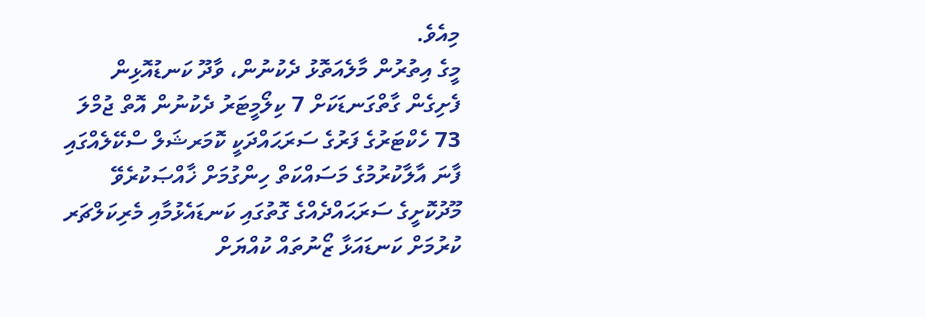މިއެވެ.
މީގެ އިތުރުން މާލެއަތޮޅު ދެކުނުން، ވާދޫ ކަނޑުއޮޅިން ފެށިގެން ގާތްގަނޑަކަށް 7 ކިލޯމީޓަރު ދެކުނުން އޮތް ޖުމްލަ 73 ހެކްޓަރުގެ ފަރުގެ ސަރަޙައްދަކީ ކޮމަރޝަލް ސްކޭލެއްގައި ފާނަ އާލާކުރުމުގެ މަސައްކަތް ހިންގުމަށް ޚާއްޞަކުރެވޭ މޫދުކޮށީގެ ސަރަޙައްދެއްގެ ގޮތުގައި ކަނޑައެޅުމާއި މެރިކަލްޗަރ ކުރުމަށް ކަނޑައަޅާ ޒޯނުތައް ކުއްޔަށް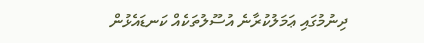ދިނުމުގައި ޢަމަލުކުރާނެ އުސޫލުތަކެއް ކަނޑައެޅުން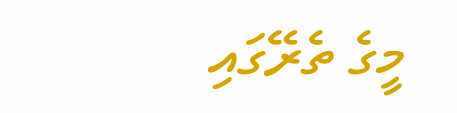މީގެ ތެރޭގައި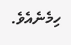ހިމެނެއެވެ.